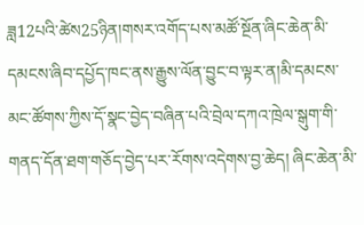ཟླ12པའི་ཚེས25ཉིན།གསར་འགོད་པས་མཚོ་སྔོན་ཞིང་ཆེན་མི་དམངས་ཞིབ་དཔྱོད་ཁང་ནས་རྒྱུས་ལོན་བྱུང་བ་ལྟར་ན།མི་དམངས་མང་ཚོགས་ཀྱིས་དོ་སྣང་བྱེད་བཞིན་པའི་བྲེལ་དཀའ་ཁྲེལ་སྒུག་གི་གནད་དོན་ཐག་གཅོད་བྱེད་པར་རོགས་འདེགས་བྱ་ཆེད། ཞིང་ཆེན་མི་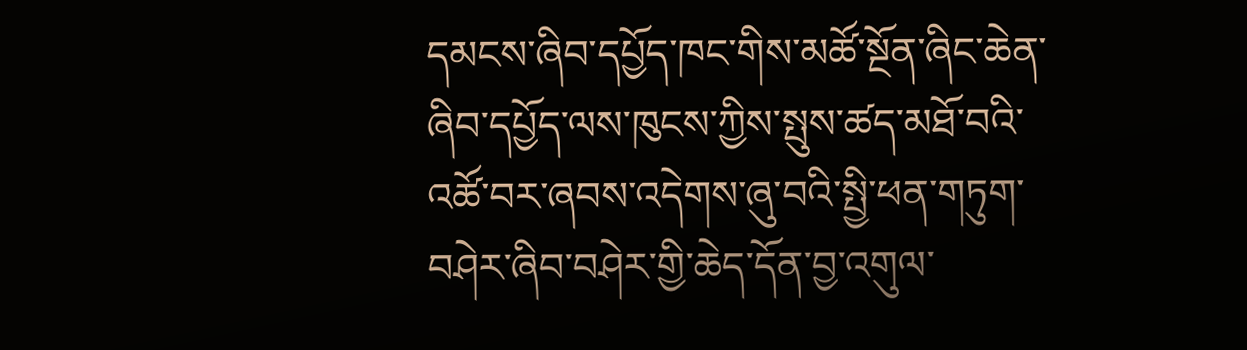དམངས་ཞིབ་དཔྱོད་ཁང་གིས་མཚོ་སྔོན་ཞིང་ཆེན་ཞིབ་དཔྱོད་ལས་ཁུངས་ཀྱིས་སྤུས་ཚད་མཐོ་བའི་འཚོ་བར་ཞབས་འདེགས་ཞུ་བའི་སྤྱི་ཕན་གཏུག་བཤེར་ཞིབ་བཤེར་གྱི་ཆེད་དོན་བྱ་འགུལ་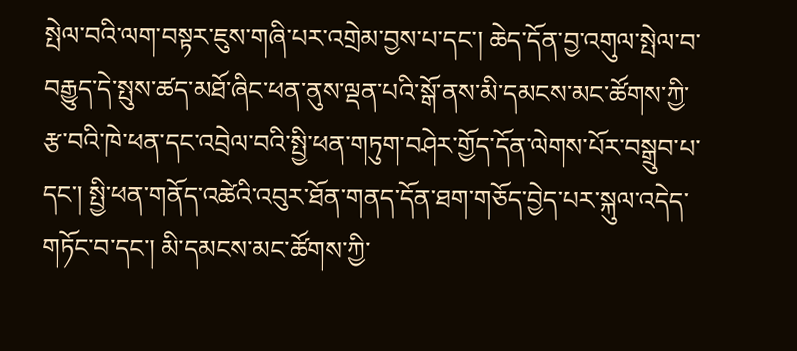སྤེལ་བའི་ལག་བསྟར་ཇུས་གཞི་པར་འགྲེམ་བྱས་པ་དང་། ཆེད་དོན་བྱ་འགུལ་སྤེལ་བ་བརྒྱུད་དེ་སྤུས་ཚད་མཐོ་ཞིང་ཕན་ནུས་ལྡན་པའི་སྒོ་ནས་མི་དམངས་མང་ཚོགས་ཀྱི་རྩ་བའི་ཁེ་ཕན་དང་འབྲེལ་བའི་སྤྱི་ཕན་གཏུག་བཤེར་གྱོད་དོན་ལེགས་པོར་བསྒྲུབ་པ་དང་། སྤྱི་ཕན་གནོད་འཚེའི་འབུར་ཐོན་གནད་དོན་ཐག་གཅོད་བྱེད་པར་སྐུལ་འདེད་གཏོང་བ་དང་། མི་དམངས་མང་ཚོགས་ཀྱི་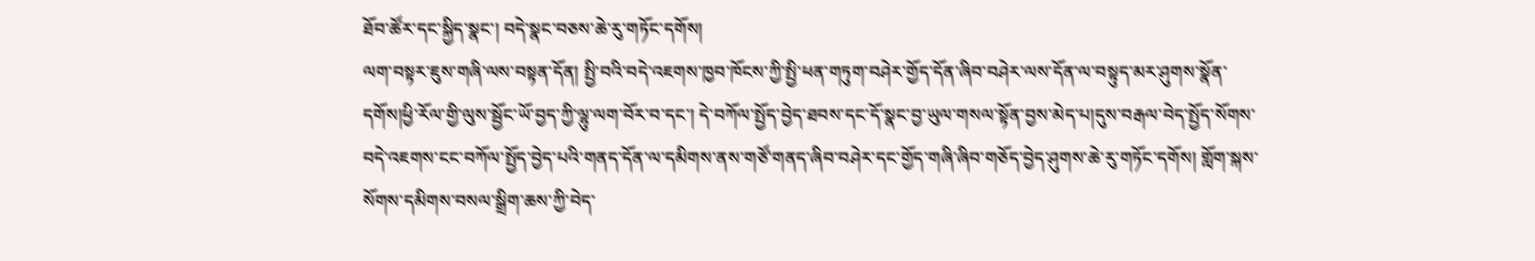ཐོབ་ཚོར་དང་སྐྱིད་སྣང་། བདེ་སྣང་བཅས་ཆེ་རུ་གཏོང་དགོས།
ལག་བསྟར་ཇུས་གཞི་ལས་བསྟན་དོན། སྤྱི་བའི་བདེ་འཇགས་ཁྱབ་ཁོངས་ཀྱི་སྤྱི་ཕན་གཏུག་བཤེར་གྱོད་དོན་ཞིབ་བཤེར་ལས་དོན་ལ་བསྟུད་མར་ཤུགས་སྣོན་དགོས།ཕྱི་རོལ་གྱི་ལུས་སྦྱོང་ཡོ་བྱད་ཀྱི་ལྷུ་ལག་བོར་བ་དང་། དེ་བཀོལ་སྤྱོད་བྱེད་ཐབས་དང་དོ་སྣང་བྱ་ཡུལ་གསལ་སྟོན་བྱས་མེད་པ།དུས་བརྒལ་བེད་སྤྱོད་སོགས་བདེ་འཇགས་ངང་བཀོལ་སྤྱོད་བྱེད་པའི་གནད་དོན་ལ་དམིགས་ནས་གཙོ་གནད་ཞིབ་བཤེར་དང་གྱོད་གཞི་ཞིབ་གཅོད་བྱེད་ཤུགས་ཆེ་རུ་གཏོང་དགོས། གློག་སྐས་སོགས་དམིགས་བསལ་སྒྲིག་ཆས་ཀྱི་བེད་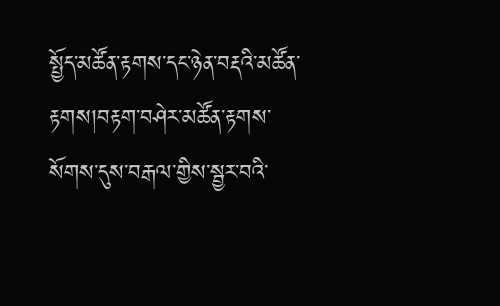སྤྱོད་མཚོན་རྟགས་དང་ཉེན་བརྡའི་མཚོན་རྟགས།བརྟག་བཤེར་མཚོན་རྟགས་སོགས་དུས་བརྒལ་གྱིས་སྦྱར་བའི་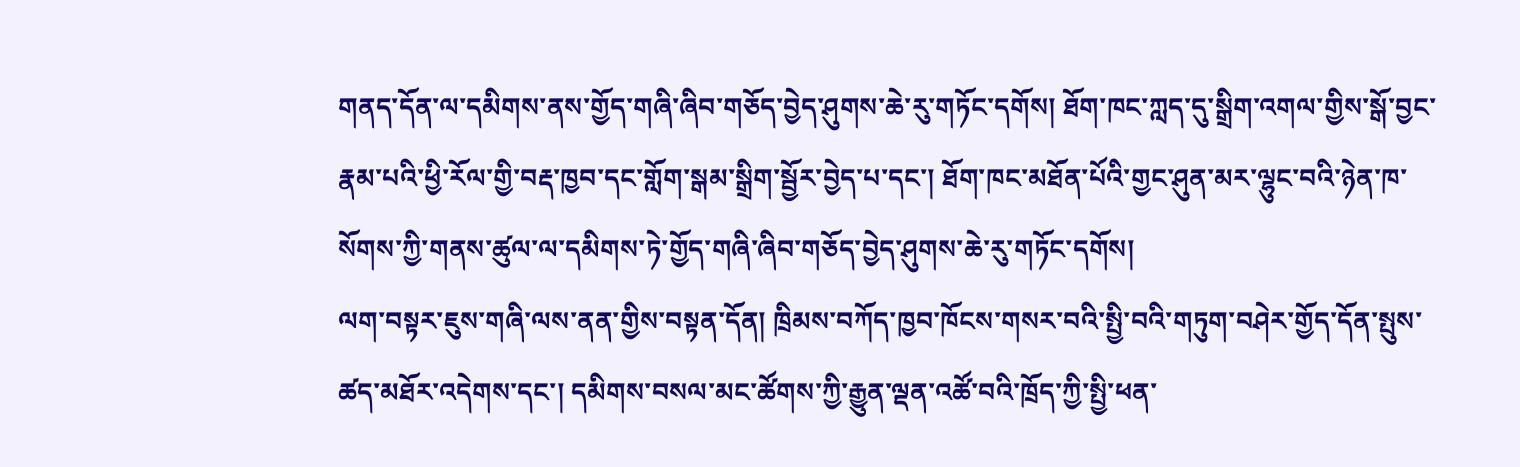གནད་དོན་ལ་དམིགས་ནས་གྱོད་གཞི་ཞིབ་གཅོད་བྱེད་ཤུགས་ཆེ་རུ་གཏོང་དགོས། ཐོག་ཁང་ཀླད་དུ་སྒྲིག་འགལ་གྱིས་སྒོ་བྱང་རྣམ་པའི་ཕྱི་རོལ་གྱི་བརྡ་ཁྱབ་དང་གློག་སྒམ་སྒྲིག་སྦྱོར་བྱེད་པ་དང་། ཐོག་ཁང་མཐོན་པོའི་གྱང་ཤུན་མར་ལྷུང་བའི་ཉེན་ཁ་སོགས་ཀྱི་གནས་ཚུལ་ལ་དམིགས་ཏེ་གྱོད་གཞི་ཞིབ་གཅོད་བྱེད་ཤུགས་ཆེ་རུ་གཏོང་དགོས།
ལག་བསྟར་ཇུས་གཞི་ལས་ནན་གྱིས་བསྟན་དོན། ཁྲིམས་བཀོད་ཁྱབ་ཁོངས་གསར་བའི་སྤྱི་བའི་གཏུག་བཤེར་གྱོད་དོན་སྤུས་ཚད་མཐོར་འདེགས་དང་། དམིགས་བསལ་མང་ཚོགས་ཀྱི་རྒྱུན་ལྡན་འཚོ་བའི་ཁྲོད་ཀྱི་སྤྱི་ཕན་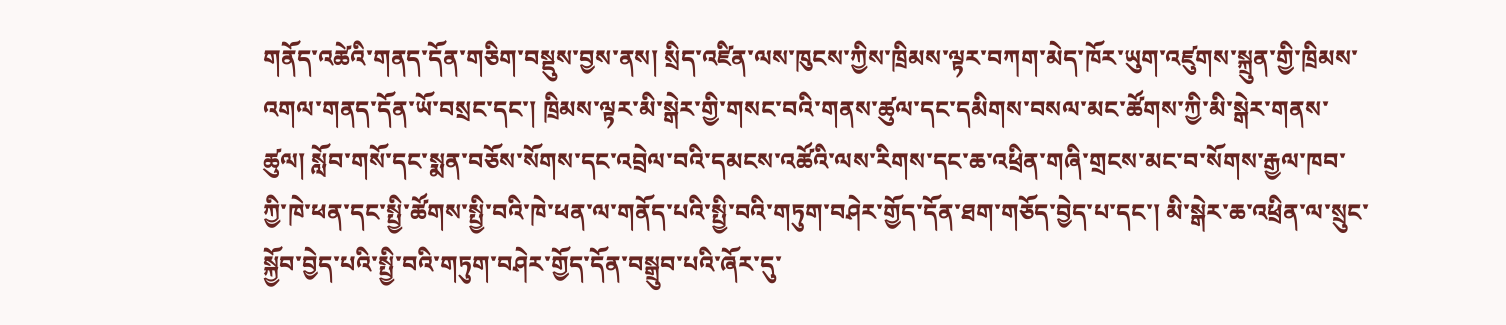གནོད་འཚེའི་གནད་དོན་གཅིག་བསྡུས་བྱས་ནས། སྲིད་འཛིན་ལས་ཁུངས་ཀྱིས་ཁྲིམས་ལྟར་བཀག་མེད་ཁོར་ཡུག་འཛུགས་སྐྲུན་གྱི་ཁྲིམས་འགལ་གནད་དོན་ཡོ་བསྲང་དང་། ཁྲིམས་ལྟར་མི་སྒེར་གྱི་གསང་བའི་གནས་ཚུལ་དང་དམིགས་བསལ་མང་ཚོགས་ཀྱི་མི་སྒེར་གནས་ཚུལ། སློབ་གསོ་དང་སྨན་བཅོས་སོགས་དང་འབྲེལ་བའི་དམངས་འཚོའི་ལས་རིགས་དང་ཆ་འཕྲིན་གཞི་གྲངས་མང་བ་སོགས་རྒྱལ་ཁབ་ཀྱི་ཁེ་ཕན་དང་སྤྱི་ཚོགས་སྤྱི་བའི་ཁེ་ཕན་ལ་གནོད་པའི་སྤྱི་བའི་གཏུག་བཤེར་གྱོད་དོན་ཐག་གཅོད་བྱེད་པ་དང་། མི་སྒེར་ཆ་འཕྲིན་ལ་སྲུང་སྐྱོབ་བྱེད་པའི་སྤྱི་བའི་གཏུག་བཤེར་གྱོད་དོན་བསྒྲུབ་པའི་ཞོར་དུ་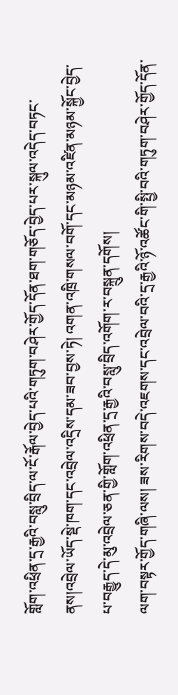གློག་འཕྲིན་དྲ་རྒྱའི་བསླུ་བྲིད་ལ་ངོ་རྒོལ་བྱེད་པའི་གཏུག་བཤེར་གྱོད་དོན་ཐག་གཅོད་བྱེད་པར་སྐུལ་འདེད་བཏང་ནས།འབྲེལ་ཡོད་སྡེ་ཁག་དང་འབྲེལ་འདྲིས་དམ་ཟབ་བྱས་ཏེ། འགན་འཁྲི་གསལ་བགོ་དང་མཉམ་འཛིན་མཉམ་སྐྱོང་བྱེད་པ་བརྒྱུད་དེ་མུ་འབྲེལ་ཅན་གྱི་གློག་འཕྲིན་དྲ་རྒྱའི་བསླུ་བྲིད་འགོག་ར་བསྐྲུན་དགོས།
ལག་བསྟར་གྱོད་གཞི་ལས། ཟས་རིགས་བདེ་འཇགས་དང་འབྲེལ་བའི་དྲ་རྒྱའི་ཉོ་འཚོང་གི་སྤྱི་བའི་གཏུག་བཤེར་གྱོད་དོན་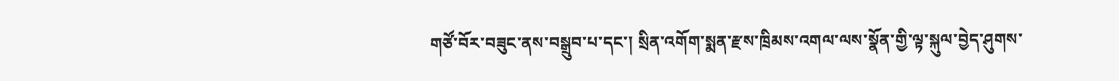གཙོ་བོར་བཟུང་ནས་བསྒྲུབ་པ་དང་། སྲིན་འགོག་སྨན་རྫས་ཁྲིམས་འགལ་ལས་སྣོན་གྱི་ལྟ་སྐུལ་བྱེད་ཤུགས་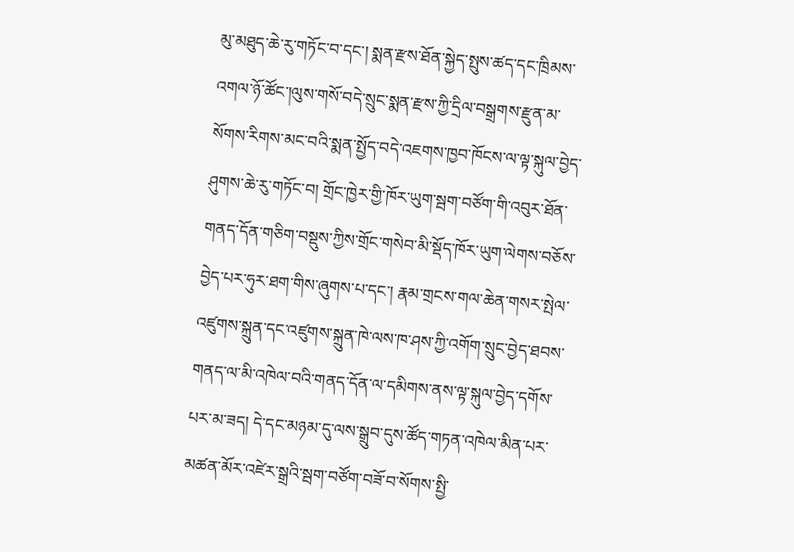མུ་མཐུད་ཆེ་རུ་གཏོང་བ་དང་། སྨན་རྫས་ཐོན་སྐྱེད་སྤུས་ཚད་དང་ཁྲིམས་འགལ་ཉོ་ཚོང་།ལུས་གསོ་བདེ་སྲུང་སྨན་རྫས་ཀྱི་དྲིལ་བསྒྲགས་རྫུན་མ་སོགས་རིགས་མང་བའི་སྨན་སྤྱོད་བདེ་འཇགས་ཁྱབ་ཁོངས་ལ་ལྟ་སྐུལ་བྱེད་ཤུགས་ཆེ་རུ་གཏོང་བ། གྲོང་ཁྱེར་གྱི་ཁོར་ཡུག་སྦག་བཙོག་གི་འབུར་ཐོན་གནད་དོན་གཅིག་བསྡུས་ཀྱིས་གྲོང་གསེབ་མི་སྡོད་ཁོར་ཡུག་ལེགས་བཅོས་བྱེད་པར་ཧུར་ཐག་གིས་ཞུགས་པ་དང་། རྣམ་གྲངས་གལ་ཆེན་གསར་སྤེལ་འཛུགས་སྐྲུན་དང་འཛུགས་སྐྲུན་ཁེ་ལས་ཁ་ཤས་ཀྱི་འགོག་སྲུང་བྱེད་ཐབས་གནད་ལ་མི་འཁེལ་བའི་གནད་དོན་ལ་དམིགས་ནས་ལྟ་སྐུལ་བྱེད་དགོས་པར་མ་ཟད། དེ་དང་མཉམ་དུ་ལས་སྒྲུབ་དུས་ཚོད་གཏན་འཁེལ་མིན་པར་མཚན་མོར་འཛེར་སྒྲའི་སྦག་བཙོག་བཟོ་བ་སོགས་སྤྱི་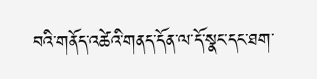བའི་གནོད་འཚེའི་གནད་དོན་ལ་དོ་སྣང་དང་ཐག་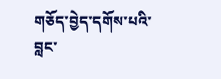གཅོད་བྱེད་དགོས་པའི་བླང་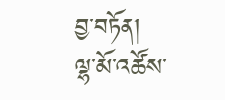བྱ་བཏོན།
ལྷ་མོ་འཚོས་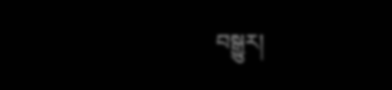བསྒྱུར།